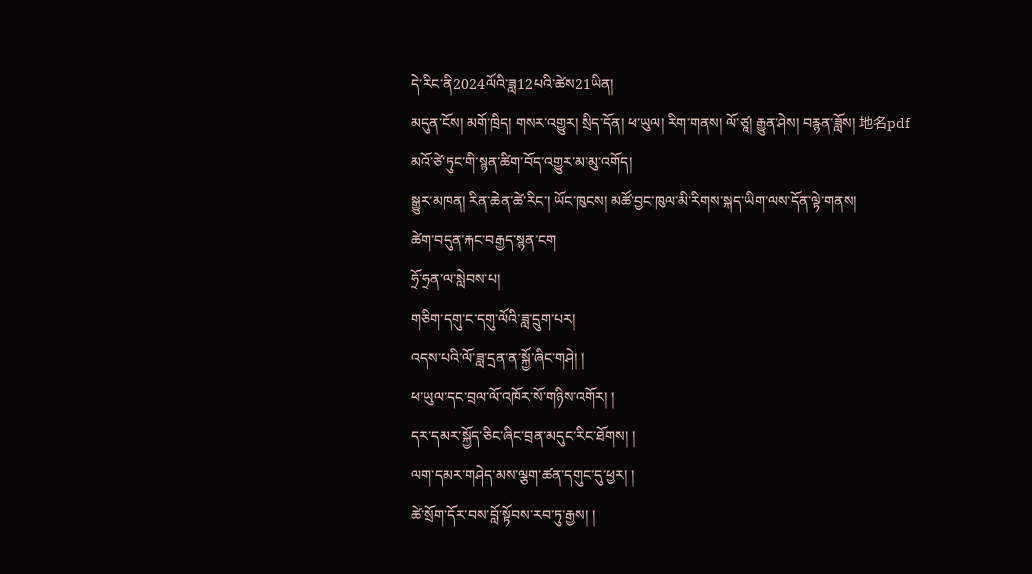དེ་རིང་ནི2024ལོའི་ཟླ12པའི་ཚེས21ཡིན།
མདུན་ངོས། མགོ་ཁྲིད། གསར་འགྱུར། སྲིད་དོན། ཕ་ཡུལ། རིག་གནས། ལོ་ཙཱ། རྒྱུན་ཤེས། བརྙན་ཟློས། 地名pdf
མའོ་ཙེ་ཏུང་གི་སྙན་ཚིག་བོད་འགྱུར་མ་མུ་འགོད།
སྒྱུར་མཁན། རིན་ཆེན་ཚེ་རིང་། ཡོང་ཁུངས། མཚོ་བྱང་ཁུལ་མི་རིགས་སྐད་ཡིག་ལས་དོན་ལྟེ་གནས།
ཚེག་བདུན་རྐང་བརྒྱད་སྙན་ངག
ཧྲོ་ཧྲན་ལ་སླེབས་པ།
གཅིག་དགུ་ང་དགུ་ལོའི་ཟླ་དྲུག་པར།
འདས་པའི་ལོ་ཟླ་དྲན་ན་སྐྱོ་ཞིང་གཤེ། །
ཕ་ཡུལ་དང་བྲལ་ལོ་འཁོར་སོ་གཉིས་འགོར། །
དར་དམར་སྐྱོད་ཅིང་ཞིང་བྲན་མདུང་རིང་ཐོགས། །
ལག་དམར་གཤེད་མས་ལྕག་ཚན་དགུང་དུ་ཕྱར། །
ཚེ་སྲོག་དོར་བས་བློ་སྟོབས་རབ་ཏུ་རྒྱས། །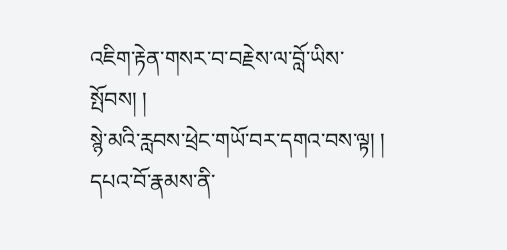འཇིག་རྟེན་གསར་བ་བརྗེས་ལ་བློ་ཡིས་སྤོབས། །
སྙེ་མའི་རླབས་ཕྲེང་གཡོ་བར་དགའ་བས་ལྟ། །
དཔའ་བོ་རྣམས་ནི་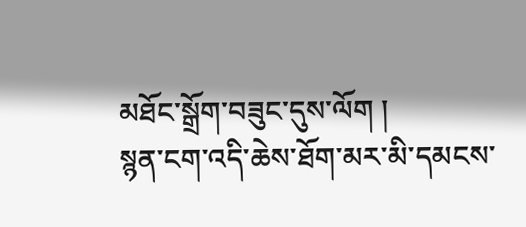མཐོང་སྒྲོག་བཟུང་དུས་ལོག །
སྙན་ངག་འདི་ཆེས་ཐོག་མར་མི་དམངས་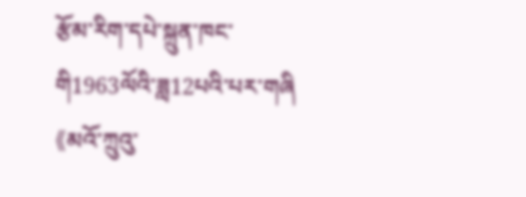རྩོམ་རིག་དཔེ་སྐྲུན་ཁང་གི1963ལོའི་ཟླ12པའི་པར་གཞི《མའོ་ཀྲུའུ་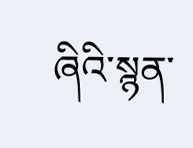ཞིའི་སྙན་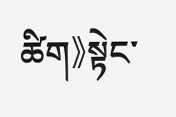ཚིག》སྟེང་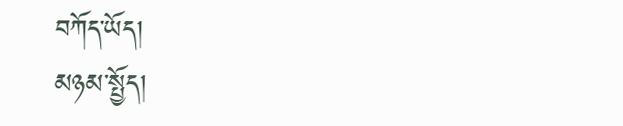བཀོད་ཡོད།
མཉམ་སྤྱོད།